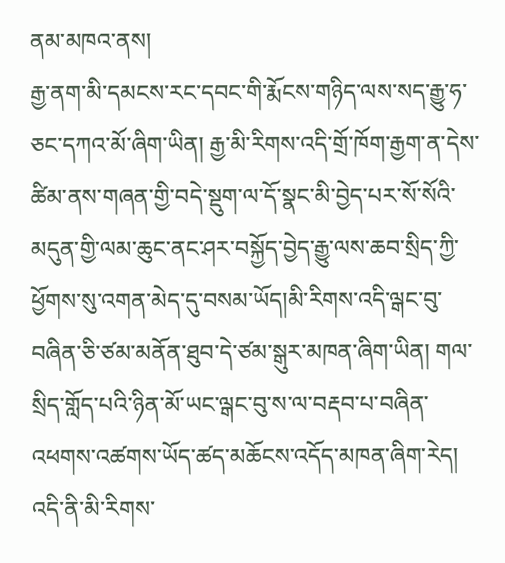ནམ་མཁའ་ནས།
རྒྱ་ནག་མི་དམངས་རང་དབང་གི་རྨོངས་གཉིད་ལས་སད་རྒྱུ་ཧ་ཅང་དཀའ་མོ་ཞིག་ཡིན། རྒྱ་མི་རིགས་འདི་གྲོ་ཁོག་རྒྱག་ན་དེས་ཚིམ་ནས་གཞན་གྱི་བདེ་སྡུག་ལ་དོ་སྣང་མི་བྱེད་པར་སོ་སོའི་མདུན་གྱི་ལམ་ཆུང་ནང་ཤར་བསྐྱོད་བྱེད་རྒྱུ་ལས་ཆབ་སྲིད་ཀྱི་ཕྱོགས་སུ་འགན་མེད་དུ་བསམ་ཡོད།མི་རིགས་འདི་ལྒང་བུ་བཞིན་ཅི་ཙམ་མནོན་ཐུབ་དེ་ཙམ་སྒུར་མཁན་ཞིག་ཡིན། གལ་སྲིད་གློད་པའི་ཉིན་མོ་ཡང་ལྒང་བུ་ས་ལ་བརྡབ་པ་བཞིན་འཕགས་འཚགས་ཡོད་ཚད་མཆོངས་འདོད་མཁན་ཞིག་རེད། འདི་ནི་མི་རིགས་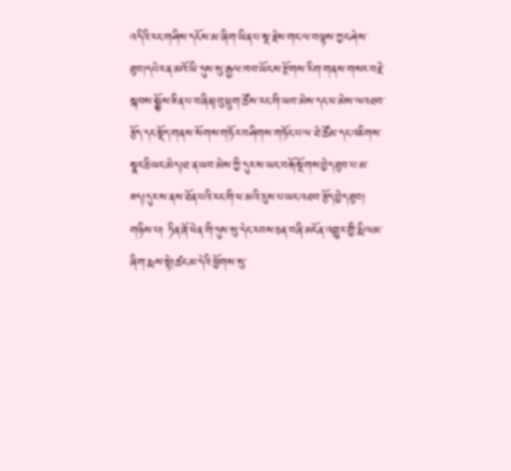འདིའི་རང་གཤིས་དངོས་མ་ཞིག་ཡིན་པ་སྔ་རྗེས་གང་ལ་བལྟས་ཀྱང་ཤེས་ཐུབ།དཔེར་ན་མའོ་ཡི་དུས་སུ་རྒྱལ་ཁབ་ཡོངས་རྫོགས་རིག་གནས་གསར་བརྗེ་སྐབས་སྨྱོས་ཟིན་པ་བཞིན།བུ་ཕྲུག་ཚོས་རང་གི་ཡབ་མེས་དང་ཕ་མེས་ལའཐབ་རྩོད་དང་སྡོད་གནས་སོགས་གཏོར་བཤིགས་གཏོང་པ་ལ་ཐེ་ཚོམ་དང་འཇིགས་སྣང་ཅི་ཡང་མེད།ཐ་ན་ཡབ་མེས་ཀྱི་དུར་ས་ཡང་བརྐོ་སྔོགས་བྱེད་ཐུབ་པ་མ་ཟད།དུར་ས་ནས་ཐོན་པའི་རང་གི་ཕ་མའི་རུས་པ་ཡང་འཐབ་རྩོད་བྱེད་ཐུབ།
གཉིས་པ། ཏིན་ཞོ་ཕེན་གི་དུས་སུ་དེང་རབས་ཅན་བཞི་མངོན་འགྱུར་གྱི་རྨི་ལམ་ཞིག་རྨས་སྟེ།ཚང་མ་དེའི་ཕྱོགས་སུ་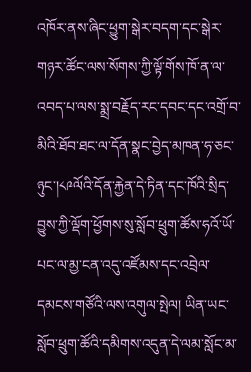འཁོར་ནས་ཞིང་ཕྱུག་སྒེར་བདག་དང་སྒེར་གཉར་ཚོང་ལས་སོགས་ཀྱི་ལྟོ་གོས་ཁོ་ན་ལ་འབད་པ་ལས་སྨྲ་བརྗོད་རང་དབང་དང་འགྲོ་བ་མིའི་ཐོབ་ཐང་ལ་དོན་སྣང་བྱེད་མཁན་ཧ་ཅང་ཉུང་།༨༩ལོའི་དོན་རྐྱེན་དེ་ཏིན་དང་ཁོའི་སྲིད་བྱུས་ཀྱི་ལྡོག་ཕྱོགས་སུ་སློབ་ཕྲུག་ཚོས་ཧའོ་ཡོ་པང་ལ་མྱ་ངན་འདུ་འཛོམས་དང་འབྲེལ་དམངས་གཙོའི་ལས་འགུལ་སྤེལ། ཡིན་ཡང་སློབ་ཕྲུག་ཚོའི་དམིགས་འདུན་དེ་ལམ་སློང་མ་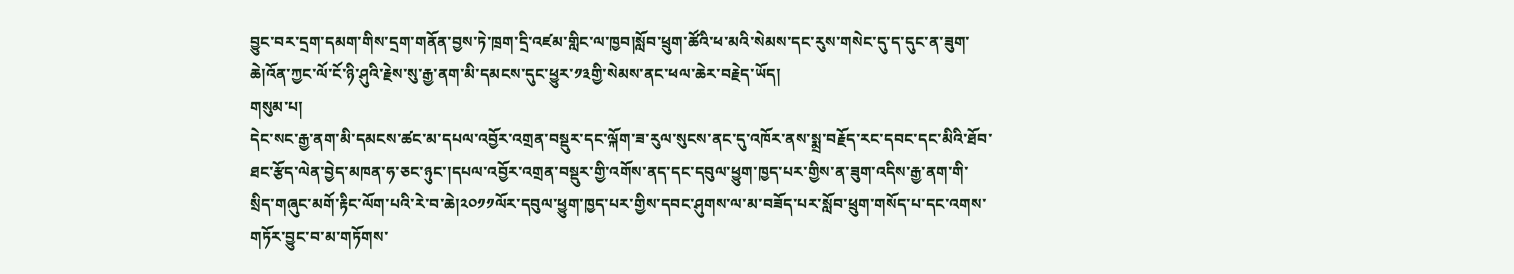བྱུང་བར་དྲག་དམག་གིས་དྲག་གནོན་བྱས་ཏེ་ཁྲག་དྲི་འཛམ་གླིང་ལ་ཁྱབ།སློབ་ཕྲུག་ཚོའི་ཕ་མའི་སེམས་དང་རུས་གསེང་དུ་ད་དུང་ན་ཟུག་ཆེ།འོན་ཀྱང་ལོ་ངོ་ཉི་ཤུའི་རྗེས་སུ་རྒྱ་ནག་མི་དམངས་དུང་ཕྱུར་༡༣གྱི་སེམས་ནང་ཕལ་ཆེར་བརྗེད་ཡོད།
གསུམ་པ།
དེང་སང་རྒྱ་ནག་མི་དམངས་ཚང་མ་དཔལ་འབྱོར་འགྲན་བསྡུར་དང་ལྐོག་ཟ་རུལ་སུངས་ནང་དུ་འཁོར་ནས་སྨྲ་བརྗོད་རང་དབང་དང་མིའི་ཐོབ་ཐང་རྩོད་ལེན་བྱེད་མཁན་ཧ་ཅང་ཉུང་།དཔལ་འབྱོར་འགྲན་བསྡུར་གྱི་འགོས་ནད་དང་དབུལ་ཕྱུག་ཁྱད་པར་གྱིས་ན་ཟུག་འདིས་རྒྱ་ནག་གི་སྲིད་གཞུང་མགོ་རྟིང་ལོག་པའི་རེ་བ་ཆེ།༢༠༡༡ལོར་དབུལ་ཕྱུག་ཁྱད་པར་གྱིས་དབང་ཤུགས་ལ་མ་བཟོད་པར་སློབ་ཕྲུག་གསོད་པ་དང་འགས་གཏོར་བྱུང་བ་མ་གཏོགས་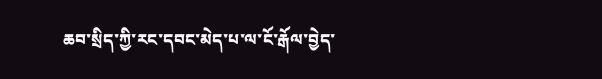ཆབ་སྲིད་ཀྱི་རང་དབང་མེད་པ་ལ་ངོ་རྒོལ་བྱེད་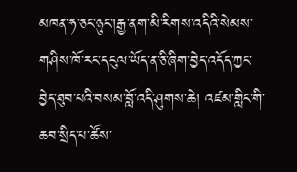མཁན་ཧ་ཅང་ཉུང་།རྒྱ་ནག་མི་རིགས་འདིའི་སེམས་གཤིས་ཁོ་རང་དངུལ་ཡོད་ན་ཅི་ཞིག་བྱེད་འདོད་ཀྱང་བྱེད་ཐུབ་པའི་བསམ་བློ་འདི་ཤུགས་ཆེ། འཛམ་གླིང་གི་ཆབ་སྲིད་པ་ཚོས་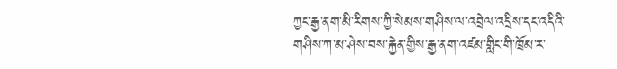ཀྱང་རྒྱ་ནག་མི་རིགས་ཀྱི་སེམས་གཤིས་ལ་འབྲེལ་འདྲིས་དང་འདིའི་གཤིས་ཀ་མ་ཤེས་བས་རྐྱེན་གྱིས་རྒྱ་ནག་འཛམ་གླིང་གི་ཁྲོམ་ར་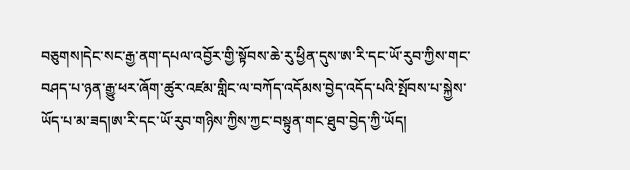བཅུགས།དེང་སང་རྒྱ་ནག་དཔལ་འབྱོར་གྱི་སྟོབས་ཆེ་རུ་ཕྱིན་དུས་ཨ་རི་དང་ཡོ་རུབ་ཀྱིས་གང་བཤད་པ་ཉན་རྒྱུ་ཕར་ཞོག་ཚུར་འཛམ་གླིང་ལ་བཀོད་འདོམས་བྱེད་འདོད་པའི་སྤོབས་པ་སྐྱེས་ཡོད་པ་མ་ཟད།ཨ་རི་དང་ཡོ་རུབ་གཉིས་ཀྱིས་ཀྱང་བསྟུན་གང་ཐུབ་བྱེད་ཀྱི་ཡོད།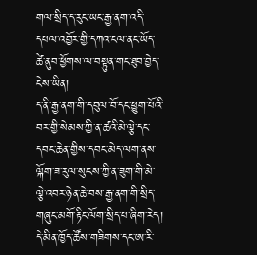གལ་སྲིད་ད་རུང་ཡང་རྒྱ་ནག་འདི་དཔལ་འབྱོར་གྱི་དཀའ་ངལ་ནང་ཡོད་ཚེ་ནུབ་ཕྱོགས་ལ་བསྟུན་གང་ཐུབ་བྱེད་ངེས་ཡིན།
ད་ནི་རྒྱ་ནག་གི་དབུལ་བོ་དང་ཕྱུག་པོའི་བར་གྱི་སེམས་ཀྱི་ན་ཚའི་མེ་ལྕེ་དང་དབང་ཆེན་གྱིས་དབང་མེད་ལག་ནས་ལྐོག་ཟ་རུལ་སུངས་ཀྱི་ན་ཟུག་གི་མེ་ལྕེ་འབར་ཉེན་ཆེ་བས་རྒྱ་ནག་གི་སྲིད་གཞུང་མགོ་རྟིང་ལོག་སྲིད་པ་ཞིག་རེད། དེ་མིན་ཁྱོད་ཚོས་གཟིགས་དང་ཨ་རི་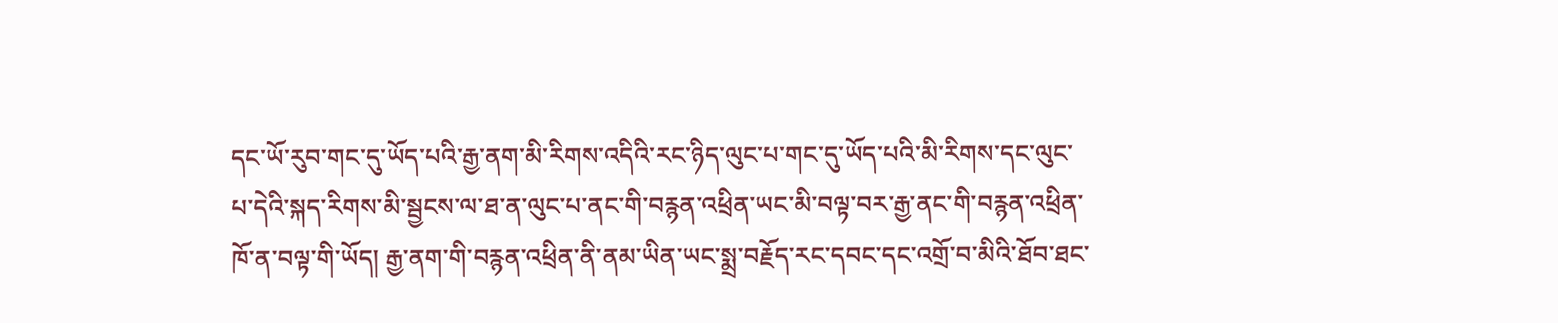དང་ཡོ་རུབ་གང་དུ་ཡོད་པའི་རྒྱ་ནག་མི་རིགས་འདིའི་རང་ཉིད་ལུང་པ་གང་དུ་ཡོད་པའི་མི་རིགས་དང་ལུང་པ་དེའི་སྐད་རིགས་མི་སྦྱངས་ལ་ཐ་ན་ལུང་པ་ནང་གི་བརྙན་འཕྲིན་ཡང་མི་བལྟ་བར་རྒྱ་ནང་གི་བརྙན་འཕྲིན་ཁོ་ན་བལྟ་གི་ཡོད། རྒྱ་ནག་གི་བརྙན་འཕྲིན་ནི་ནམ་ཡིན་ཡང་སྨྲ་བརྗོད་རང་དབང་དང་འགྲོ་བ་མིའི་ཐོབ་ཐང་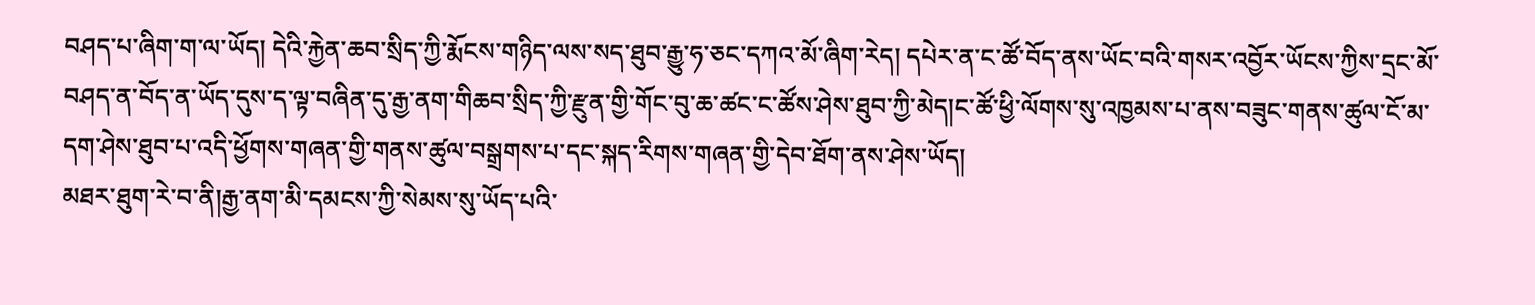བཤད་པ་ཞིག་ག་ལ་ཡོད། དེའི་རྐྱེན་ཆབ་སྲིད་ཀྱི་རྨོངས་གཉིད་ལས་སད་ཐུབ་རྒྱུ་ཧ་ཅང་དཀའ་མོ་ཞིག་རེད། དཔེར་ན་ང་ཚོ་བོད་ནས་ཡོང་བའི་གསར་འབྱོར་ཡོངས་ཀྱིས་དྲང་མོ་བཤད་ན་བོད་ན་ཡོད་དུས་ད་ལྟ་བཞིན་དུ་རྒྱ་ནག་གིཆབ་སྲིད་ཀྱི་རྫུན་གྱི་གོང་བུ་ཆ་ཚང་ང་ཚོས་ཤེས་ཐུབ་ཀྱི་མེད།ང་ཚོ་ཕྱི་ལོགས་སུ་འཁྱམས་པ་ནས་བཟུང་གནས་ཚུལ་ངོ་མ་དག་ཤེས་ཐུབ་པ་འདི་ཕྱོགས་གཞན་གྱི་གནས་ཚུལ་བསྒྲགས་པ་དང་སྐད་རིགས་གཞན་གྱི་དེབ་ཐོག་ནས་ཤེས་ཡོད།
མཐར་ཐུག་རེ་བ་ནི།རྒྱ་ནག་མི་དམངས་ཀྱི་སེམས་སུ་ཡོད་པའི་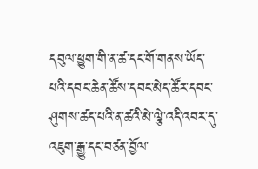དབུལ་ཕྱུག་གི་ན་ཚ་དང་གོ་གནས་ཡོད་པའི་དབང་ཆེན་ཚོས་དབང་མེད་ཚོར་དབང་ཤུགས་ཚད་པའི་ན་ཚའི་མེ་ལྕེ་འདི་འབར་དུ་འཇུག་རྒྱུ་དང་བཙན་བྱོལ་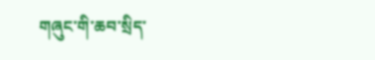གཞུང་གི་ཆབ་སྲིད་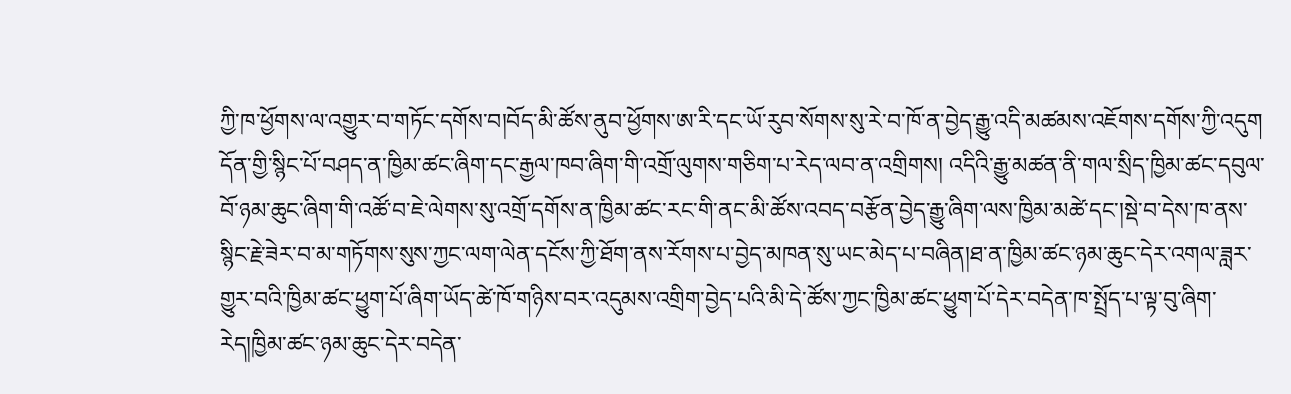ཀྱི་ཁ་ཕྱོགས་ལ་འགྱུར་བ་གཏོང་དགོས་བ།བོད་མི་ཚོས་ནུབ་ཕྱོགས་ཨ་རི་དང་ཡོ་རུབ་སོགས་སུ་རེ་བ་ཁོ་ན་བྱེད་རྒྱུ་འདི་མཚམས་འཇོགས་དགོས་ཀྱི་འདུག དོན་གྱི་སྙིང་པོ་བཤད་ན་ཁྱིམ་ཚང་ཞིག་དང་རྒྱལ་ཁབ་ཞིག་གི་འགྲོ་ལུགས་གཅིག་པ་རེད་ལབ་ན་འགྲིགས། འདིའི་རྒྱུ་མཚན་ནི་གལ་སྲིད་ཁྱིམ་ཚང་དབུལ་བོ་ཉམ་ཆུང་ཞིག་གི་འཚོ་བ་ཇེ་ལེགས་སུ་འགྲོ་དགོས་ན་ཁྱིམ་ཚང་རང་གི་ནང་མི་ཚོས་འབད་བརྩོན་བྱེད་རྒྱུ་ཞིག་ལས་ཁྱིམ་མཚེ་དང་།སྡེ་བ་དེས་ཁ་ནས་སྙིང་རྗེ་ཟེར་བ་མ་གཏོགས་སུས་ཀྱང་ལག་ལེན་དངོས་ཀྱི་ཐོག་ནས་རོགས་པ་བྱེད་མཁན་སུ་ཡང་མེད་པ་བཞིན།ཐ་ན་ཁྱིམ་ཚང་ཉམ་ཆུང་དེར་འགལ་ཟླར་གྱུར་བའི་ཁྱིམ་ཚང་ཕྱུག་པོ་ཞིག་ཡོད་ཚེ་ཁོ་གཉིས་བར་འདུམས་འགྲིག་བྱེད་པའི་མི་དེ་ཚོས་ཀྱང་ཁྱིམ་ཚང་ཕྱུག་པོ་དེར་བདེན་ཁ་སྤྲོད་པ་ལྟ་བུ་ཞིག་རེད།ཁྱིམ་ཚང་ཉམ་ཆུང་དེར་བདེན་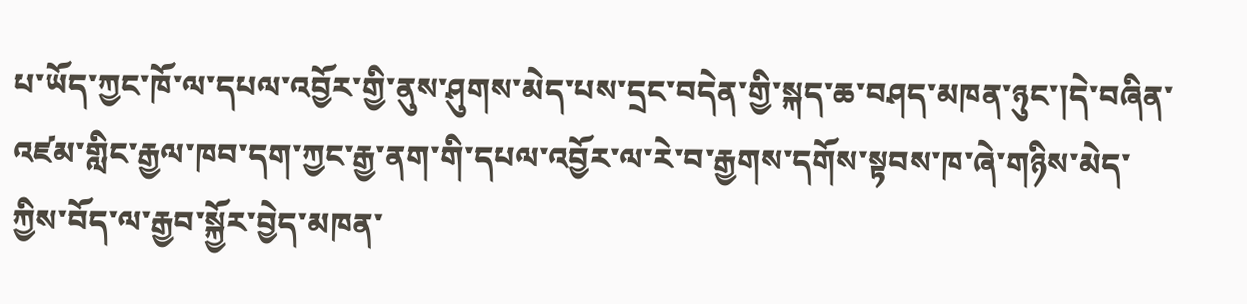པ་ཡོད་ཀྱང་ཁོ་ལ་དཔལ་འབྱོར་གྱི་ནུས་ཤུགས་མེད་པས་དྲང་བདེན་གྱི་སྐད་ཆ་བཤད་མཁན་ཉུང་།དེ་བཞིན་འཛམ་གླིང་རྒྱལ་ཁབ་དག་ཀྱང་རྒྱ་ནག་གི་དཔལ་འབྱོར་ལ་རེ་བ་རྒྱགས་དགོས་སྟབས་ཁ་ཞེ་གཉིས་མེད་ཀྱིས་བོད་ལ་རྒྱབ་སྐྱོར་བྱེད་མཁན་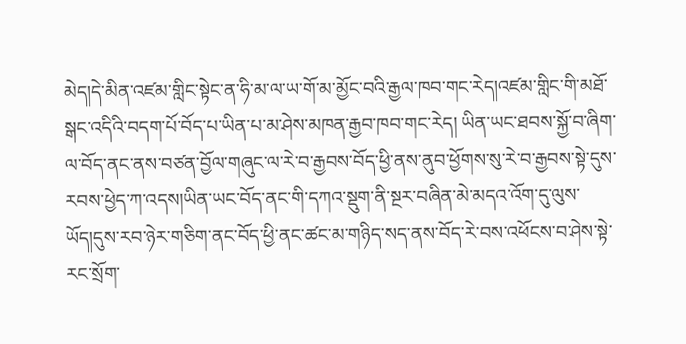མེད།དེ་མིན་འཛམ་གླིང་སྟེང་ན་ཧི་མ་ལ་ཡ་གོ་མ་མྱོང་བའི་རྒྱལ་ཁབ་གང་རེད།འཛམ་གླིང་གི་མཐོ་སྒང་འདིའི་བདག་པོ་བོད་པ་ཡིན་པ་མ་ཤེས་མཁན་རྒྱབ་ཁབ་གང་རེད། ཡིན་ཡང་ཐབས་སྐྱོ་བ་ཞིག་ལ་བོད་ནང་ནས་བཙན་བྱོལ་གཞུང་ལ་རེ་བ་རྒྱབས་བོད་ཕྱི་ནས་ནུབ་ཕྱོགས་སུ་རེ་བ་རྒྱབས་སྟེ་དུས་རབས་ཕྱེད་ཀ་འདས།ཡིན་ཡང་བོད་ནང་གི་དཀའ་སྡུག་ནི་སྔར་བཞིན་མེ་མདའ་འོག་དུ་ལུས་ཡོད།དུས་རབ་ཉེར་གཅིག་ནང་བོད་ཕྱི་ནང་ཚང་མ་གཉིད་སད་ནས་བོད་རེ་བས་འཕོངས་བ་ཤེས་སྟེ་རང་སྲོག་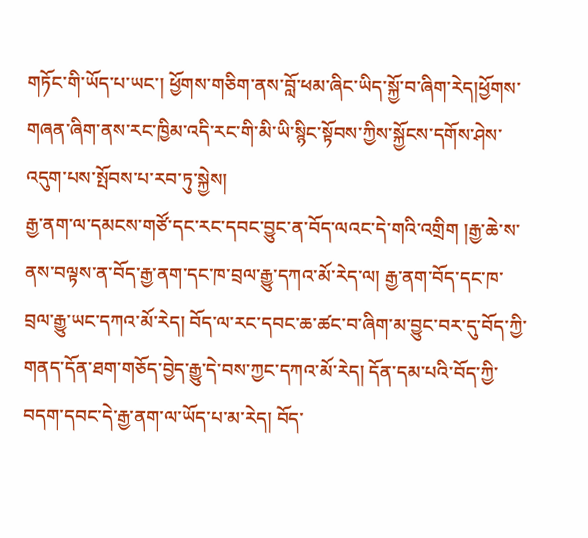གཏོང་གི་ཡོད་པ་ཡང་། ཕྱོགས་གཅིག་ནས་བློ་ཕམ་ཞིང་ཡིད་སྐྱོ་བ་ཞིག་རེད།ཕྱོགས་གཞན་ཞིག་ནས་རང་ཁྱིམ་འདི་རང་གི་མི་ཡི་སྙིང་སྟོབས་ཀྱིས་སྐྱོངས་དགོས་ཤེས་འདུག་པས་སྤོབས་པ་རབ་ཏུ་སྐྱེས།
རྒྱ་ནག་ལ་དམངས་གཙོ་དང་རང་དབང་བྱུང་ན་བོད་ལའང་དེ་གའི་འགྲིག །རྒྱ་ཆེ་ས་ནས་བལྟས་ན་བོད་རྒྱ་ནག་དང་ཁ་བྲལ་རྒྱུ་དཀའ་མོ་རེད་ལ། རྒྱ་ནག་བོད་དང་ཁ་བྲལ་རྒྱུ་ཡང་དཀའ་མོ་རེད། བོད་ལ་རང་དབང་ཆ་ཚང་བ་ཞིག་མ་བྱུང་བར་དུ་བོད་ཀྱི་གནད་དོན་ཐག་གཅོད་བྱེད་རྒྱུ་དེ་བས་ཀྱང་དཀའ་མོ་རེད། དོན་དམ་པའི་བོད་ཀྱི་བདག་དབང་དེ་རྒྱ་ནག་ལ་ཡོད་པ་མ་རེད། བོད་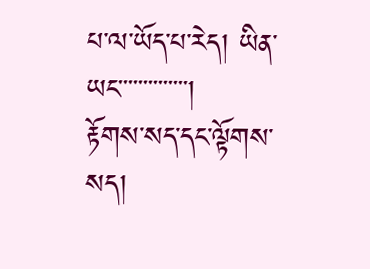པ་ལ་ཡོད་པ་རེད། ཡིན་ཡང་་་་་་་་་་་་་་།
རྟོགས་སད་དང་ལྟོགས་སད།